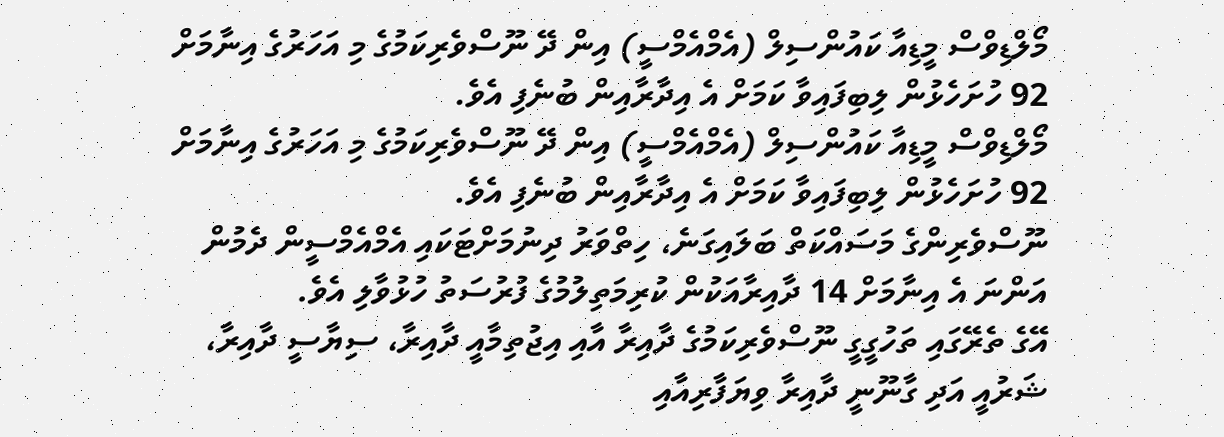މޯލްޑިވްސް މީޑިއާ ކައުންސިލް (އެމްއެމްސީ) އިން ދޭ ނޫސްވެރިކަމުގެ މި އަހަރުގެ އިނާމަށް 92 ހުށަހެޅުން ލިބިފައިވާ ކަމަށް އެ އިދާރާއިން ބުނެފި އެވެ.
މޯލްޑިވްސް މީޑިއާ ކައުންސިލް (އެމްއެމްސީ) އިން ދޭ ނޫސްވެރިކަމުގެ މި އަހަރުގެ އިނާމަށް 92 ހުށަހެޅުން ލިބިފައިވާ ކަމަށް އެ އިދާރާއިން ބުނެފި އެވެ.
ނޫސްވެރިންގެ މަސައްކަތް ބަލައިގަނެ، ހިތްވަރު ދިނުމަށްޓަކައި އެމްއެމްސީން ދެމުން އަންނަ އެ އިނާމަށް 14 ދާއިރާއަކުން ކުރިމަތިލުމުގެ ފުރުސަތު ހުޅުވާލި އެވެ.
އޭގެ ތެރޭގައި ތަހުގީގީ ނޫސްވެރިކަމުގެ ދާއިރާ އާއި އިޖުތިމާއީ ދާއިރާ، ސިޔާސީ ދާއިރާ، ޝަރުއީ އަދި ގާނޫނީ ދާއިރާ ވިޔަފާރިއާއި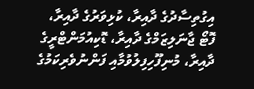އިގުތިސާދުގެ ދާއިރާ، ކުޅިވަރުގެ ދާއިރާ، ފޮޓޯ ޖާނަލިޒަމްގެ ދާއިރާ، ޑޮކިއުމަންޓްރީގެ ދާއިރާ، މުނިފޫހިފިލުވުމާއި ފަންނުވެރިކަމުގެ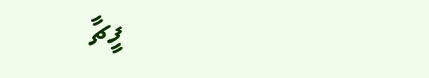ފީޗާ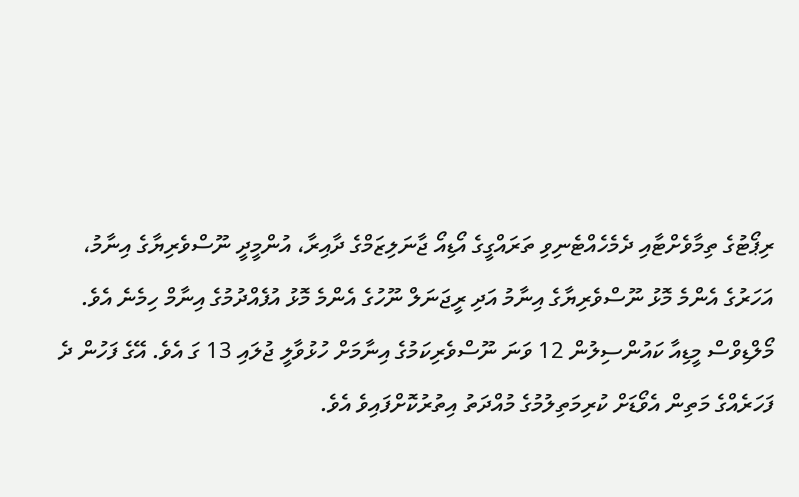ރިޕޯޓުގެ ތިމާވެށްޓާއި ދެމެހެއްޓެނިވި ތަރައްގީގެ އޯޑިއޯ ޖާނަލިޒަމްގެ ދާއިރާ، އުންމީދީ ނޫސްވެރިޔާގެ އިނާމު، އަހަރުގެ އެންމެ މޮޅު ނޫސްވެރިޔާގެ އިނާމު އަދި ރީޖަނަލް ނޫހުގެ އެންމެ މޮޅު އުފެއްދުމުގެ އިނާމް ހިމެނެ އެވެ.
މޯލްޑިވްސް މީޑިއާ ކައުންސިލުން 12 ވަނަ ނޫސްވެރިކަމުގެ އިނާމަށް ހުޅުވާލީ ޖުލައި 13 ގަ އެވެ. އޭގެ ފަހުން ދެ ފަހަރެއްގެ މަތިން އެވޯޑަށް ކުރިމަތިލުމުގެ މުއްދަތު އިތުރުކޮށްފައިވެ އެވެ.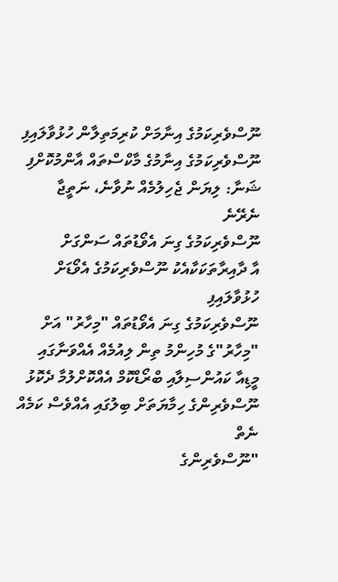ނޫސްވެރިކަމުގެ އިނާމަށް ކުރިމަތިލާން ހުޅުވާލައިފި
ނޫސްވެރިކަމުގެ އިނާމުގެ މާކްސްތައް އާންމުކޮށްފި
ޝަނާ: ލިޔަން ޖެހިލުމެއް ނުވާނެ، ނަތީޖާ ނެރޭނެ
ނޫސްވެރިކަމުގެ ގިނަ އެވޯޑުތައް ސަންގަށް
އާ ދާއިރާތަކަކާއެކު ނޫސްވެރިކަމުގެ އެވޯޑަށް ހުޅުވާލައިފި
ނޫސްވެރިކަމުގެ ގިނަ އެވޯޑުތައް "މިހާރު" އަށް
"މިހާރު"ގެ މުހިންމު ތިން ލިއުމެއް އެއްވަނާގައި
މީޑިއާ ކައުންސިލާއި ބްރޯޑްކޮމް އެއްކޮށްލުމާ ދެކޮޅު
ނޫސްވެރިންގެ ހިމާޔަތަށް ބިލުގައި އެއްވެސް ކަމެއް ނެތް
"ނޫސްވެރިންގެ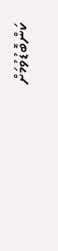ކަންބޮޑުވުމަށް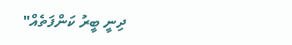ދިނީ ބީރު ކަންފަތެއް"